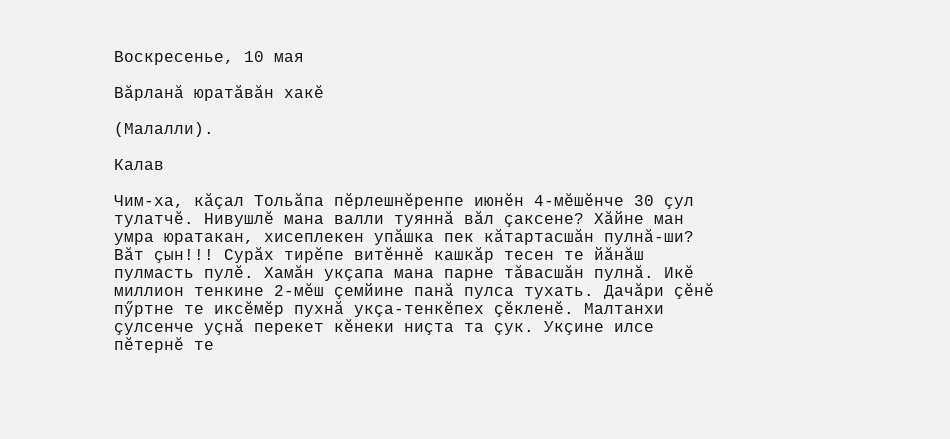Воскресенье, 10 мая

Вăрланă юратăвăн хакĕ

(Малалли).

Калав

Чим-ха, кăçал Тольăпа пĕрлешнĕренпе июнĕн 4-мĕшĕнче 30 çул тулатчĕ. Нивушлĕ мана валли туяннă вăл çаксене? Хăйне ман умра юратакан, хисеплекен упăшка пек кăтартасшăн пулнă-ши? Вăт çын!!! Сурăх тирĕпе витĕннĕ кашкăр тесен те йăнăш пулмасть пулĕ. Хамăн укçапа мана парне тăвасшăн пулнă. Икĕ миллион тенкине 2-мĕш çемйине панă пулса тухать. Дачăри çĕнĕ пӳртне те иксĕмĕр пухнă укçа-тенкĕпех çĕкленĕ. Малтанхи çулсенче уçнă перекет кĕнеки ниçта та çук. Укçине илсе пĕтернĕ те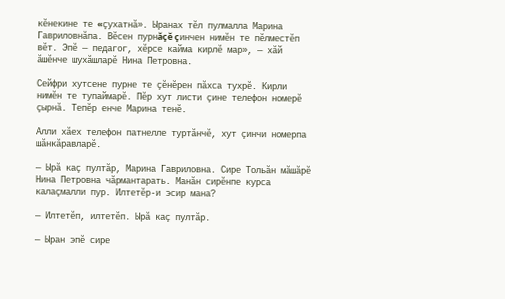кĕнекине те «çухатнă». Ыранах тĕл пулмалла Марина Гавриловнăпа. Вĕсен пурнăçĕ çинчен нимĕн те пĕлместĕп вĕт. Эпĕ — педагог, хĕрсе кайма кирлĕ мар», — хăй ăшĕнче шухăшларĕ Нина Петровна.

Сейфри хутсене пурне те çĕнĕрен пăхса тухрĕ. Кирли нимĕн те тупаймарĕ. Пĕр хут листи çине телефон номерĕ çырнă. Тепĕр енче Марина тенĕ.

Алли хăех телефон патнелле туртăнчĕ, хут çинчи номерпа шăнкăравларĕ.

— Ырă каç пултăр, Марина Гавриловна. Сире Тольăн мăшăрĕ Нина Петровна чăрмантарать. Манăн сирĕнпе курса калаçмалли пур. Илтетĕр-и эсир мана?

— Илтетĕп, илтетĕп. Ырă каç пултăр.

— Ыран эпĕ сире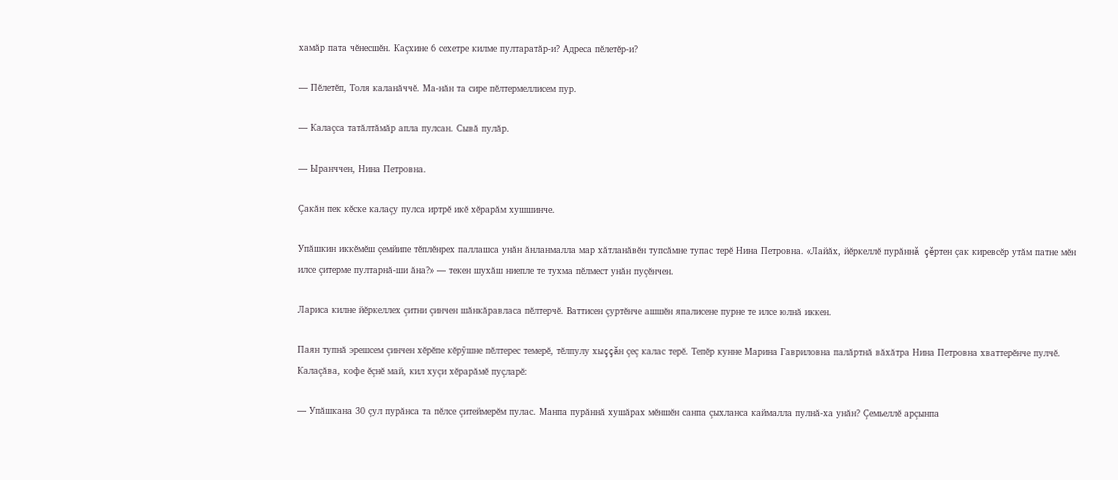хамăр пата чĕнесшĕн. Каçхине 6 сехетре килме пултаратăр-и? Адреса пĕлетĕр-и?

— Пĕлетĕп, Толя каланăччĕ. Ма-нăн та сире пĕлтермеллисем пур.

— Калаçса татăлтăмăр апла пулсан. Сывă пулăр.

— Ыранччен, Нина Петровна.

Çакăн пек кĕске калаçу пулса иртрĕ икĕ хĕрарăм хушшинче.

Упăшкин иккĕмĕш çемйипе тĕплĕнрех паллашса унăн ăнланмалла мар хăтланăвĕн тупсăмне тупас терĕ Нина Петровна. «Лайăх, йĕркеллĕ пурăннă çĕртен çак киревсĕр утăм патне мĕн илсе çитерме пултарнă-ши ăна?» — текен шухăш ниепле те тухма пĕлмест унăн пуçĕнчен.

Лариса килне йĕркеллех çитни çинчен шăнкăравласа пĕлтерчĕ. Ваттисен çуртĕнче ашшĕн япалисене пурне те илсе юлнă иккен.

Паян тупнă эрешсем çинчен хĕрĕпе кĕрỹшне пĕлтерес темерĕ, тĕлпулу хыççăн çеç калас терĕ. Тепĕр кунне Марина Гавриловна палăртнă вăхăтра Нина Петровна хваттерĕнче пулчĕ. Калаçăва, кофе ĕçнĕ май, кил хуçи хĕрарăмĕ пуçларĕ:

— Упăшкана 30 çул пурăнса та пĕлсе çитеймерĕм пулас. Манпа пурăннă хушăрах мĕншĕн санпа çыхланса каймалла пулнă-ха унăн? Çемьеллĕ арçынпа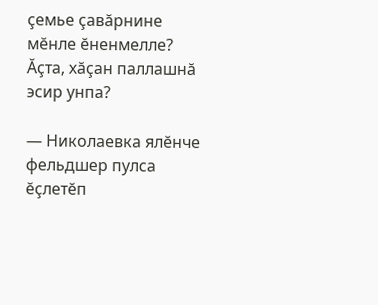çемье çавăрнине мĕнле ĕненмелле? Ăçта, хăçан паллашнă эсир унпа?

— Николаевка ялĕнче фельдшер пулса ĕçлетĕп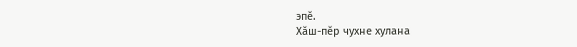эпĕ.
Хăш-пĕр чухне хулана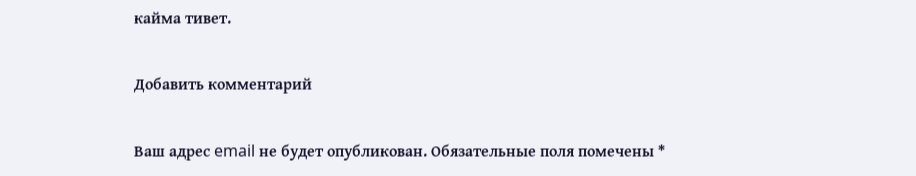кайма тивет.

Добавить комментарий

Ваш адрес email не будет опубликован. Обязательные поля помечены *